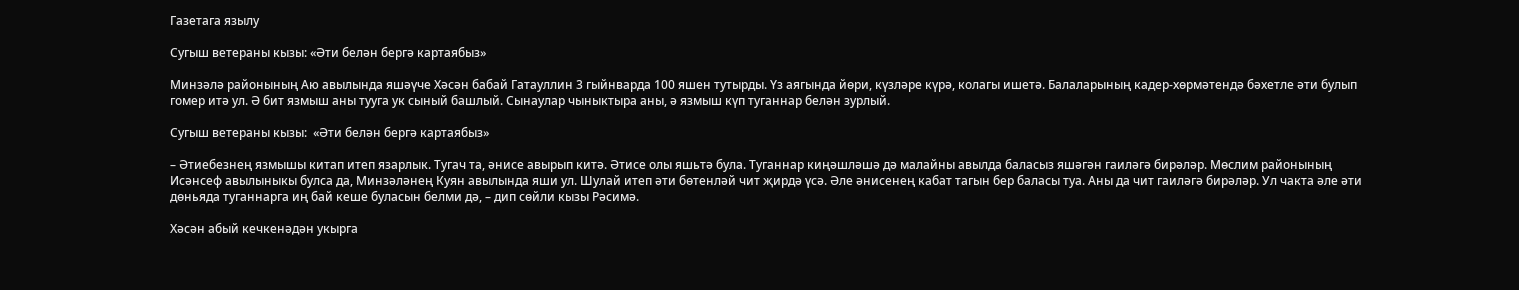Газетага язылу

Сугыш ветераны кызы: «Әти белән бергә картаябыз»

Минзәлә районының Аю авылында яшәүче Хәсән бабай Гатауллин 3 гыйнварда 100 яшен тутырды. Үз аягында йөри, күзләре күрә, колагы ишетә. Балаларының кадер-хөрмәтендә бәхетле әти булып гомер итә ул. Ә бит язмыш аны тууга ук сыный башлый. Сынаулар чыныктыра аны, ә язмыш күп туганнар белән зурлый.

Сугыш ветераны кызы:  «Әти белән бергә картаябыз»

– Әтиебезнең язмышы китап итеп язарлык. Тугач та, әнисе авырып китә. Әтисе олы яшьтә була. Туганнар киңәшләшә дә малайны авылда баласыз яшәгән гаиләгә бирәләр. Мөслим районының Исәнсеф авылыныкы булса да, Минзәләнең Куян авылында яши ул. Шулай итеп әти бөтенләй чит җирдә үсә. Әле әнисенең кабат тагын бер баласы туа. Аны да чит гаиләгә бирәләр. Ул чакта әле әти дөньяда туганнарга иң бай кеше буласын белми дә, – дип сөйли кызы Рәсимә.

Хәсән абый кечкенәдән укырга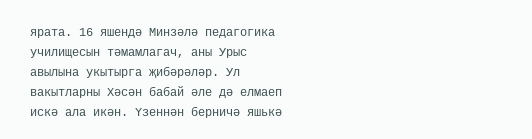ярата. 16 яшендә Минзәлә педагогика училищесын тәмамлагач, аны Урыс авылына укытырга җибәрәләр. Ул вакытларны Хәсән бабай әле дә елмаеп искә ала икән. Үзеннән берничә яшькә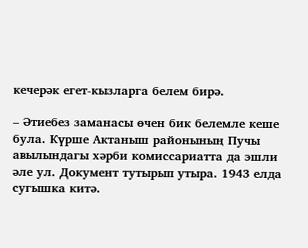кечерәк егет-кызларга белем бирә.

– Әтиебез заманасы өчен бик белемле кеше була. Күрше Актаныш районының Пучы авылындагы хәрби комиссариатта да эшли әле ул. Документ тутырып утыра. 1943 елда сугышка китә.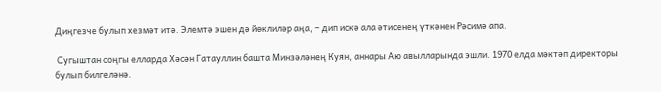Диңгезче булып хезмәт итә. Элемтә эшен дә йөклиләр аңа, – дип искә ала әтисенең үткәнен Рәсимә апа.

 Сугыштан соңгы елларда Хәсән Гатауллин башта Минзәләнең Куян, аннары Аю авылларында эшли. 1970 елда мәктәп директоры булып билгеләнә.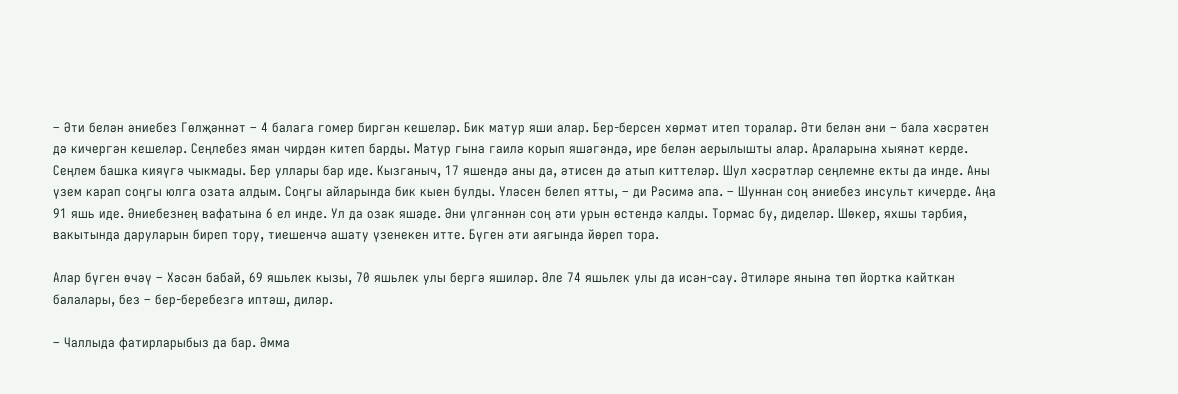– Әти белән әниебез Гөлҗәннәт – 4 балага гомер биргән кешеләр. Бик матур яши алар. Бер-берсен хөрмәт итеп торалар. Әти белән әни – бала хәсрәтен дә кичергән кешеләр. Сеңлебез яман чирдән китеп барды. Матур гына гаилә корып яшәгәндә, ире белән аерылышты алар. Араларына хыянәт керде. Сеңлем башка кияүгә чыкмады. Бер уллары бар иде. Кызганыч, 17 яшендә аны да, әтисен дә атып киттеләр. Шул хәсрәтләр сеңлемне екты да инде. Аны үзем карап соңгы юлга озата алдым. Соңгы айларында бик кыен булды. Үләсен белеп ятты, – ди Рәсимә апа. – Шуннан соң әниебез инсульт кичерде. Аңа 91 яшь иде. Әниебезнең вафатына 6 ел инде. Ул да озак яшәде. Әни үлгәннән соң әти урын өстендә калды. Тормас бу, диделәр. Шөкер, яхшы тәрбия, вакытында даруларын биреп тору, тиешенчә ашату үзенекен итте. Бүген әти аягында йөреп тора.

Алар бүген өчәү – Хәсән бабай, 69 яшьлек кызы, 70 яшьлек улы бергә яшиләр. Әле 74 яшьлек улы да исән-сау. Әтиләре янына төп йортка кайткан балалары, без – бер-беребезгә иптәш, диләр.

– Чаллыда фатирларыбыз да бар. Әмма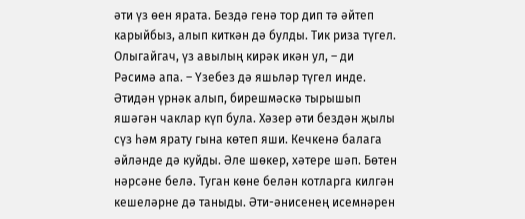әти үз өен ярата. Бездә генә тор дип тә әйтеп карыйбыз, алып киткән дә булды. Тик риза түгел. Олыгайгач, үз авылың кирәк икән ул, – ди Рәсимә апа. – Үзебез дә яшьләр түгел инде. Әтидән үрнәк алып, бирешмәскә тырышып яшәгән чаклар күп була. Хәзер әти бездән җылы сүз һәм ярату гына көтеп яши. Кечкенә балага әйләнде дә куйды. Әле шөкер, хәтере шәп. Бөтен нәрсәне белә. Туган көне белән котларга килгән кешеләрне дә таныды. Әти-әнисенең исемнәрен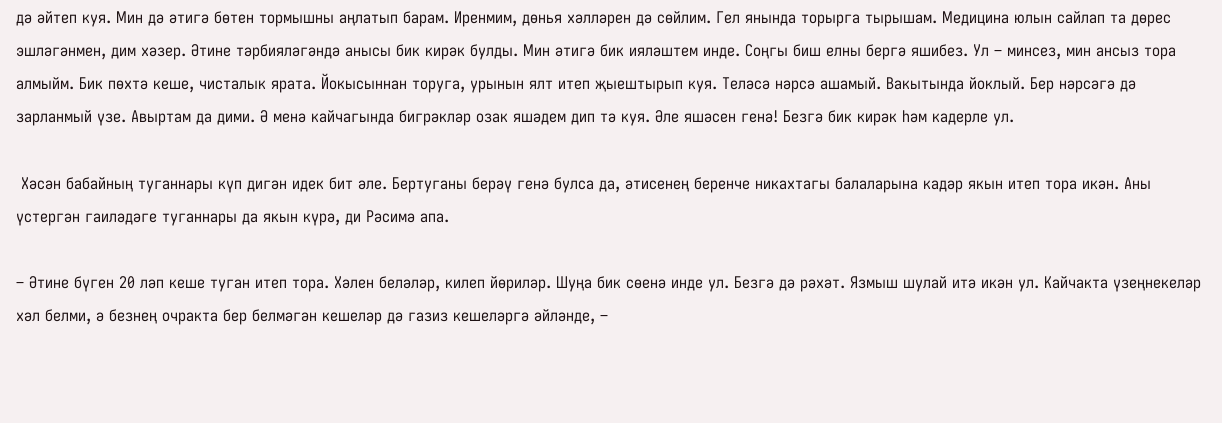дә әйтеп куя. Мин дә әтигә бөтен тормышны аңлатып барам. Иренмим, дөнья хәлләрен дә сөйлим. Гел янында торырга тырышам. Медицина юлын сайлап та дөрес эшләгәнмен, дим хәзер. Әтине тәрбияләгәндә анысы бик кирәк булды. Мин әтигә бик ияләштем инде. Соңгы биш елны бергә яшибез. Ул – минсез, мин ансыз тора алмыйм. Бик пөхтә кеше, чисталык ярата. Йокысыннан торуга, урынын ялт итеп җыештырып куя. Теләсә нәрсә ашамый. Вакытында йоклый. Бер нәрсәгә дә зарланмый үзе. Авыртам да дими. Ә менә кайчагында бигрәкләр озак яшәдем дип тә куя. Әле яшәсен генә! Безгә бик кирәк һәм кадерле ул.

 Хәсән бабайның туганнары күп дигән идек бит әле. Бертуганы берәү генә булса да, әтисенең беренче никахтагы балаларына кадәр якын итеп тора икән. Аны үстергән гаиләдәге туганнары да якын күрә, ди Рәсимә апа.

– Әтине бүген 20 ләп кеше туган итеп тора. Хәлен беләләр, килеп йөриләр. Шуңа бик сөенә инде ул. Безгә дә рәхәт. Язмыш шулай итә икән ул. Кайчакта үзеңнекеләр хәл белми, ә безнең очракта бер белмәгән кешеләр дә газиз кешеләргә әйләнде, –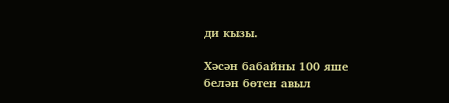ди кызы.

Хәсән бабайны 100 яше белән бөтен авыл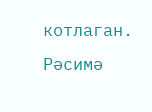котлаган. Рәсимә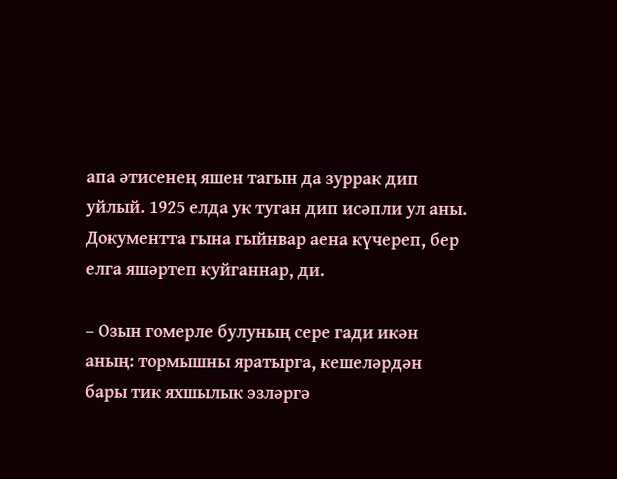апа әтисенең яшен тагын да зуррак дип уйлый. 1925 елда ук туган дип исәпли ул аны. Документта гына гыйнвар аена күчереп, бер елга яшәртеп куйганнар, ди.

– Озын гомерле булуның сере гади икән аның: тормышны яратырга, кешеләрдән бары тик яхшылык эзләргә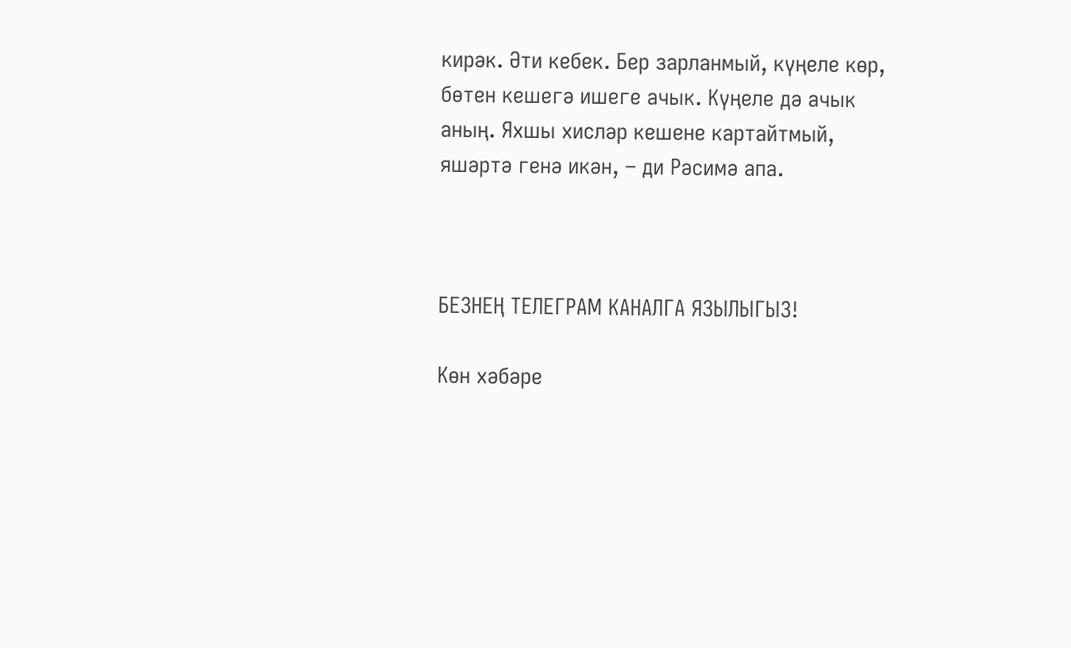кирәк. Әти кебек. Бер зарланмый, күңеле көр, бөтен кешегә ишеге ачык. Күңеле дә ачык аның. Яхшы хисләр кешене картайтмый, яшәртә генә икән, – ди Рәсимә апа.



БЕЗНЕҢ ТЕЛЕГРАМ КАНАЛГА ЯЗЫЛЫГЫЗ!

Көн хәбәре